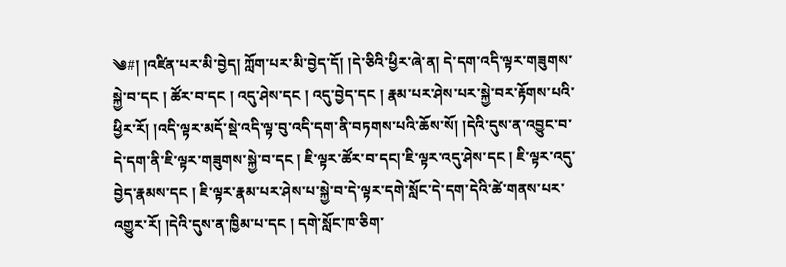༄#། །འཛིན་པར་མི་བྱེད། ཀློག་པར་མི་བྱེད་དོ། །དེ་ཅིའི་ཕྱིར་ཞེ་ན། དེ་དག་འདི་ལྟར་གཟུགས་སྐྱེ་བ་དང ། ཚོར་བ་དང ། འདུ་ཤེས་དང ། འདུ་བྱེད་དང ། རྣམ་པར་ཤེས་པར་སྐྱེ་བར་རྟོགས་པའི་ཕྱིར་རོ། །འདི་ལྟར་མདོ་སྡེ་འདི་ལྟ་བུ་འདི་དག་ནི་བཏགས་པའི་ཆོས་སོ། །དེའི་དུས་ན་འབྱུང་བ་དེ་དག་ནི་ཇི་ལྟར་གཟུགས་སྐྱེ་བ་དང ། ཇི་ལྟར་ཚོར་བ་དང།་ཇི་ལྟར་འདུ་ཤེས་དང ། ཇི་ལྟར་འདུ་བྱེད་རྣམས་དང ། ཇི་ལྟར་རྣམ་པར་ཤེས་པ་སྐྱེ་བ་དེ་ལྟར་དགེ་སློང་དེ་དག་དེའི་ཚེ་གནས་པར་འགྱུར་རོ། །དེའི་དུས་ན་ཁྱིམ་པ་དང ། དགེ་སློང་ཁ་ཅིག་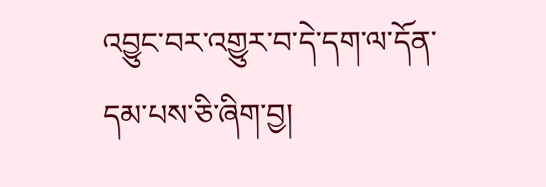འབྱུང་བར་འགྱུར་བ་དེ་དག་ལ་དོན་དམ་པས་ཅི་ཞིག་བྱ།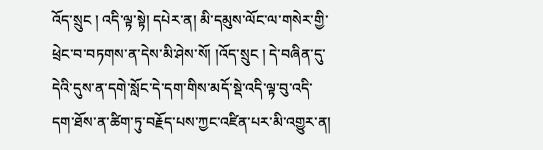འོད་སྲུང ། འདི་ལྟ་སྟེ། དཔེར་ན། མི་དམུས་ལོང་ལ་གསེར་གྱི་ཕྲེང་བ་བཏགས་ན་དེས་མི་ཤེས་སོ། །འོད་སྲུང ། དེ་བཞིན་དུ་དེའི་དུས་ན་དགེ་སློང་དེ་དག་གིས་མདོ་སྡེ་འདི་ལྟ་བུ་འདི་དག་ཐོས་ན་ཚིག་ཏུ་བརྗོད་པས་ཀྱང་འཛིན་པར་མི་འགྱུར་ན།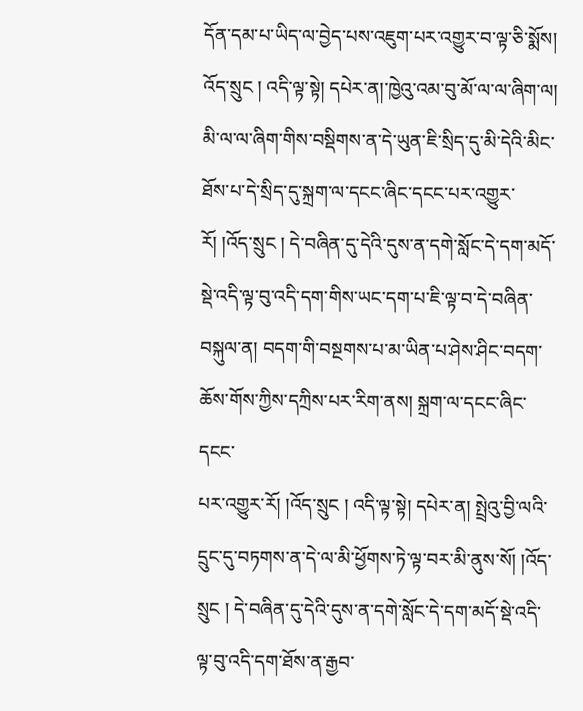དོན་དམ་པ་ཡིད་ལ་བྱེད་པས་འཇུག་པར་འགྱུར་བ་ལྟ་ཅི་སྨོས། འོད་སྲུང ། འདི་ལྟ་སྟེ། དཔེར་ན།་ཁྱེའུ་འམ་བུ་མོ་ལ་ལ་ཞིག་ལ། མི་ལ་ལ་ཞིག་གིས་བསྡིགས་ན་དེ་ཡུན་ཇི་སྲིད་དུ་མི་དེའི་མིང་ཐོས་པ་དེ་སྲིད་དུ་སྐྲག་ལ་དངང་ཞིང་དངང་པར་འགྱུར་རོ། །འོད་སྲུང ། དེ་བཞིན་དུ་དེའི་དུས་ན་དགེ་སློང་དེ་དག་མདོ་སྡེ་འདི་ལྟ་བུ་འདི་དག་གིས་ཡང་དག་པ་ཇི་ལྟ་བ་དེ་བཞིན་བསྐུལ་ན། བདག་གི་བསྔགས་པ་མ་ཡིན་པ་ཤེས་ཤིང་བདག་ཆོས་གོས་ཀྱིས་དཀྲིས་པར་རིག་ནས། སྐྲག་ལ་དངང་ཞིང་དངང་
པར་འགྱུར་རོ། །འོད་སྲུང ། འདི་ལྟ་སྟེ། དཔེར་ན། སྤྲེའུ་བྱི་ལའི་དྲུང་དུ་བཏགས་ན་དེ་ལ་མི་ཕྱོགས་ཏེ་ལྟ་བར་མི་ནུས་སོ། །འོད་སྲུང ། དེ་བཞིན་དུ་དེའི་དུས་ན་དགེ་སློང་དེ་དག་མདོ་སྡེ་འདི་ལྟ་བུ་འདི་དག་ཐོས་ན་རྒྱབ་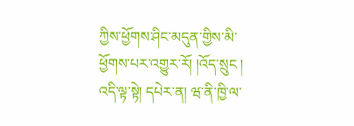ཀྱིས་ཕྱོགས་ཤིང་མདུན་གྱིས་མི་ཕྱོགས་པར་འགྱུར་རོ། །འོད་སྲུང ། འདི་ལྟ་སྟེ། དཔེར་ན། ཝ་ནི་ཁྱི་ལ་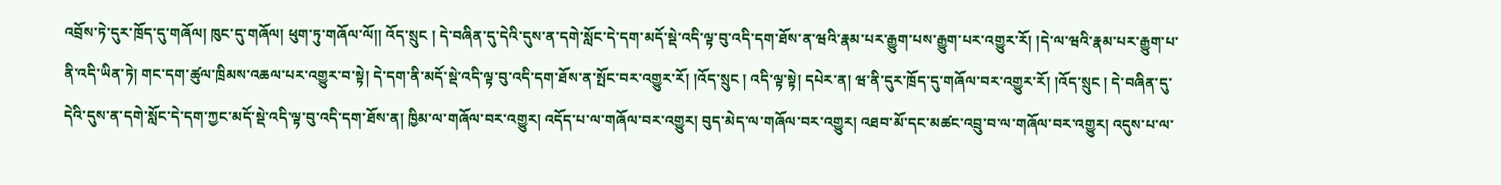འབྲོས་ཏེ་དུར་ཁྲོད་དུ་གཞོལ། ཁུང་དུ་གཞོལ། ཕུག་ཏུ་གཞོལ་ལོ།། འོད་སྲུང ། དེ་བཞིན་དུ་དེའི་དུས་ན་དགེ་སློང་དེ་དག་མདོ་སྡེ་འདི་ལྟ་བུ་འདི་དག་ཐོས་ན་ཝའི་རྣམ་པར་རྒྱུག་པས་རྒྱུག་པར་འགྱུར་རོ། །དེ་ལ་ཝའི་རྣམ་པར་རྒྱུག་པ་ནི་འདི་ཡིན་ཏེ། གང་དག་ཚུལ་ཁྲིམས་འཆལ་པར་འགྱུར་བ་སྟེ། དེ་དག་ནི་མདོ་སྡེ་འདི་ལྟ་བུ་འདི་དག་ཐོས་ན་སྤོང་བར་འགྱུར་རོ། །འོད་སྲུང ། འདི་ལྟ་སྟེ། དཔེར་ན། ཝ་ནི་དུར་ཁྲོད་དུ་གཞོལ་བར་འགྱུར་རོ། །འོད་སྲུང ། དེ་བཞིན་དུ་དེའི་དུས་ན་དགེ་སློང་དེ་དག་ཀྱང་མདོ་སྡེ་འདི་ལྟ་བུ་འདི་དག་ཐོས་ན། ཁྱིམ་ལ་གཞོལ་བར་འགྱུར། འདོད་པ་ལ་གཞོལ་བར་འགྱུར། བུད་མེད་ལ་གཞོལ་བར་འགྱུར། འཐབ་མོ་དང་མཚང་འབྲུ་བ་ལ་གཞོལ་བར་འགྱུར། འདུས་པ་ལ་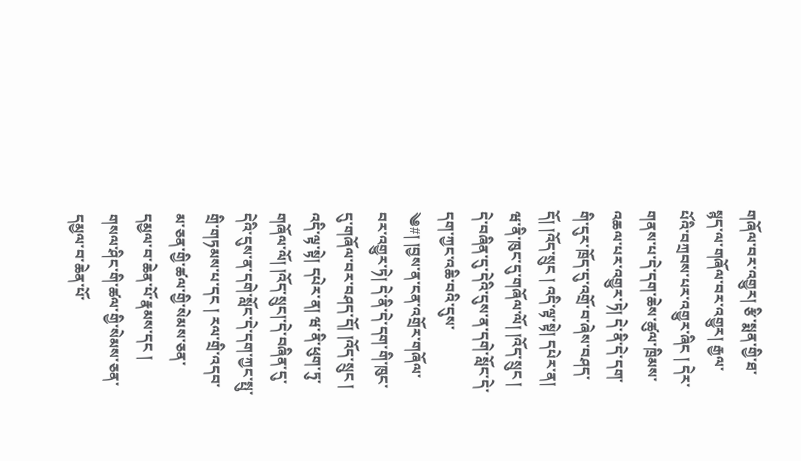གཞོལ་བར་འགྱུར། རྩི་སྨན་གྱི་ཐ་སྙད་ལ་གཞོལ་བར་འགྱུར། རྒྱལ་པོའི་བཀྲབས་པར་འགྱུར་ཞིང ། དེར་གནས་པ་དེ་དག་ཆེས་ཚུལ་ཁྲིམས་འཆལ་པར་འགྱུར་ཏེ། དེ་ནི་དེ་དག་གི་དུར་ཁྲོད་དུ་འགྲོ་བ་ཞེས་བཤད་དོ། །འོད་སྲུང ། འདི་ལྟ་སྟེ། དཔེར་ན། ཝ་ནི་ཁུང་དུ་གཞོལ་ལོ། །འོད་སྲུང ། དེ་བཞིན་དུ་དེའི་དུས་ན་དགེ་སློང་དེ་དག་ཀྱང་འཆི་བའི་དུས་
༄#། །བྱས་ན་ངན་འགྲོར་གཞོལ་བར་འགྱུར་ཏེ། དེ་ནི་དེ་དག་གི་ཁུང་དུ་གཞོལ་བར་བཤད་དོ། །འོད་སྲུང ། འདི་ལྟ་སྟེ། དཔེར་ན། ཝ་ནི་ཕུག་ཏུ་གཞོལ་ལོ། །འོད་སྲུང།་དེ་བཞིན་དུ་དེའི་དུས་ན་དགེ་སློང་དེ་དག་ཀྱང་སྤུ་གྲི་གཏམས་པ་དང ། རལ་གྲི་འདབ་མ་ཅན་གྱི་ཚལ་གྱི་སེམས་ཅན་དམྱལ་བ་ཆེན་པོ་རྣམས་དང ། གསལ་ཤིང་གི་ཚལ་གྱི་སེམས་ཅན་དམྱལ་བ་ཆེན་པོ་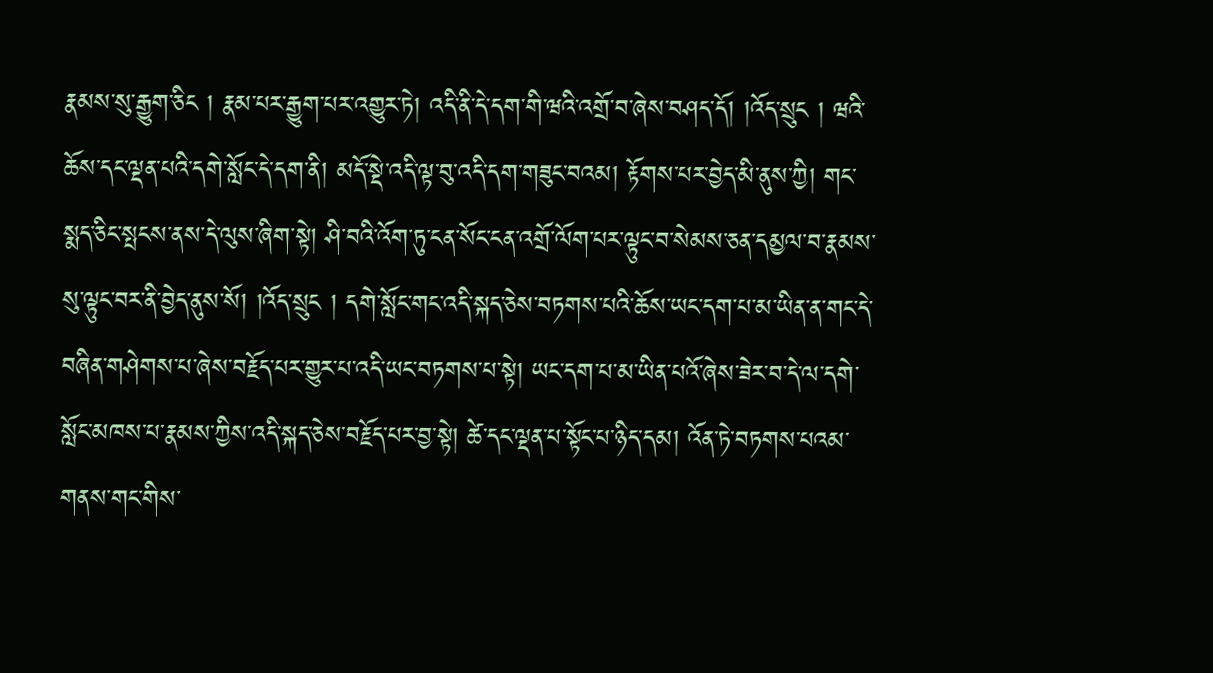རྣམས་སུ་རྒྱུག་ཅིང ། རྣམ་པར་རྒྱུག་པར་འགྱུར་ཏེ། འདི་ནི་དེ་དག་གི་ཝའི་འགྲོ་བ་ཞེས་བཤད་དོ། །འོད་སྲུང ། ཝའི་ཆོས་དང་ལྡན་པའི་དགེ་སློང་དེ་དག་ནི། མདོ་སྡེ་འདི་ལྟ་བུ་འདི་དག་གཟུང་བའམ། རྟོགས་པར་བྱེད་མི་ནུས་ཀྱི། གང་སྨད་ཅིང་སྤངས་ནས་དེ་ལུས་ཞིག་སྟེ། ཤི་བའི་འོག་ཏུ་ངན་སོང་ངན་འགྲོ་ལོག་པར་ལྟུང་བ་སེམས་ཅན་དམྱལ་བ་རྣམས་སུ་ལྟུང་བར་ནི་བྱེད་ནུས་སོ། །འོད་སྲུང ། དགེ་སློང་གང་འདི་སྐད་ཅེས་བཏགས་པའི་ཆོས་ཡང་དག་པ་མ་ཡིན་ན་གང་དེ་བཞིན་གཤེགས་པ་ཞེས་བརྗོད་པར་གྱུར་པ་འདི་ཡང་བཏགས་པ་སྟེ། ཡང་དག་པ་མ་ཡིན་པའོ་ཞེས་ཟེར་བ་དེ་ལ་དགེ་སློང་མཁས་པ་རྣམས་ཀྱིས་འདི་སྐད་ཅེས་བརྗོད་པར་བྱ་སྟེ། ཚེ་དང་ལྡན་པ་སྟོང་པ་ཉིད་དམ། འོན་ཏེ་བཏགས་པའམ་གནས་གང་གིས་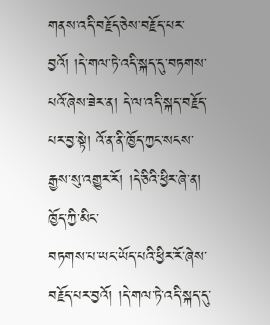གནས་འདི་བརྗོད་ཅེས་བརྗོད་པར་བྱའོ། །དེ་གལ་ཏེ་འདི་སྐད་དུ་བཏགས་པའོ་ཞེས་ཟེར་ན། དེ་ལ་འདི་སྐད་བརྗོད་པར་བྱ་སྟེ། འོ་ན་ནི་ཁྱོད་ཀྱང་སངས་རྒྱས་སུ་འགྱུར་རོ། །དེ་ཅིའི་ཕྱིར་ཞེ་ན། ཁྱོད་ཀྱི་མིང་
བཏགས་པ་ཡང་ཡོད་པའི་ཕྱིར་རོ་ཞེས་བརྗོད་པར་བྱའོ། །དེ་གལ་ཏེ་འདི་སྐད་དུ་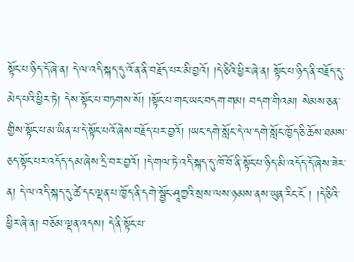སྟོང་པ་ཉིད་དོ་ཞེ་ན། དེ་ལ་འདི་སྐད་དུ་འོ་ན་ནི་བརྗོད་པར་མི་བྱའོ། །དེ་ཅིའི་ཕྱིར་ཞེ་ན། སྟོང་པ་ཉིད་ནི་བརྗོད་དུ་མེད་པའི་ཕྱིར་ཏེ། དེས་སྟོང་པ་བཏགས་སོ། །སྟོང་པ་གང་ཡང་བདག་གམ། བདག་གིའམ། སེམས་ཅན་གྱིས་སྟོང་པ་མ་ཡིན་པ་དེ་སྟོང་པའོ་ཞེས་བརྗོད་པར་བྱའོ། །ཡང་དགེ་སློང་དེ་ལ་དགེ་སློང་ཁྱོད་ཅི་ཆོས་ཐམས་ཅད་སྟོང་པར་འདོད་དམ་ཞེས་དྲི་བར་བྱའོ། །དེ་གལ་ཏེ་འདི་སྐད་དུ་ཁོ་བོ་ནི་སྟོང་པ་ཉིད་མི་འདོད་དོ་ཞེས་ཟེར་ན། དེ་ལ་འདི་སྐད་དུ་ཚེ་དང་ལྡན་པ་ཁྱོད་ནི་དགེ་སྦྱོང་ཤཱཀྱའི་སྲས་ལས་ཉམས་ནས་ཡུན་རིང་ངོ ། །དེ་ཅིའི་ཕྱིར་ཞེ་ན། བཅོམ་ལྡན་འདས། དེ་ནི་སྟོང་པ་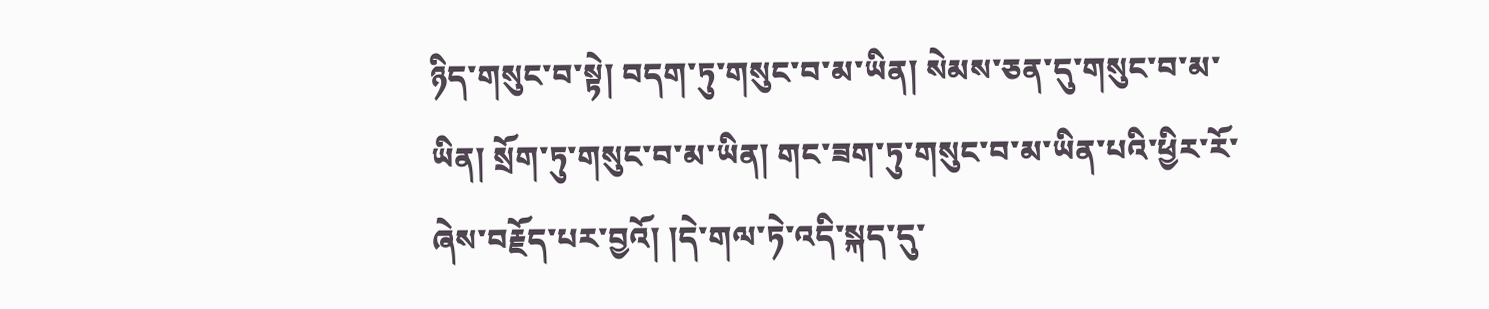ཉིད་གསུང་བ་སྟེ། བདག་ཏུ་གསུང་བ་མ་ཡིན། སེམས་ཅན་དུ་གསུང་བ་མ་ཡིན། སྲོག་ཏུ་གསུང་བ་མ་ཡིན། གང་ཟག་ཏུ་གསུང་བ་མ་ཡིན་པའི་ཕྱིར་རོ་ཞེས་བརྗོད་པར་བྱའོ། །དེ་གལ་ཏེ་འདི་སྐད་དུ་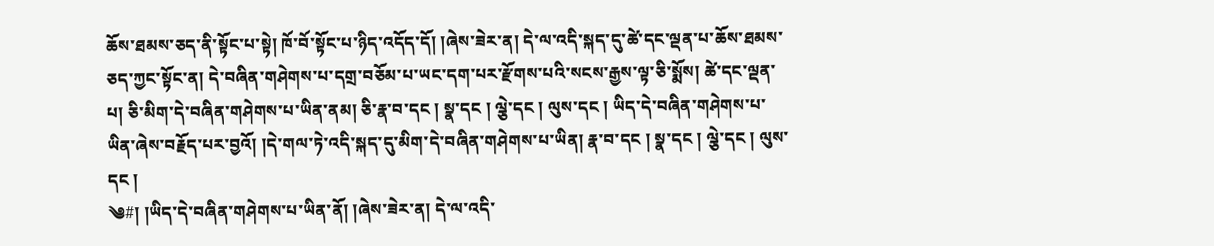ཆོས་ཐམས་ཅད་ནི་སྟོང་པ་སྟེ། ཁོ་བོ་སྟོང་པ་ཉིད་འདོད་དོ། །ཞེས་ཟེར་ན། དེ་ལ་འདི་སྐད་དུ་ཚེ་དང་ལྡན་པ་ཆོས་ཐམས་ཅད་ཀྱང་སྟོང་ན། དེ་བཞིན་གཤེགས་པ་དགྲ་བཅོམ་པ་ཡང་དག་པར་རྫོགས་པའི་སངས་རྒྱས་ལྟ་ཅི་སྨོས། ཚེ་དང་ལྡན་པ། ཅི་མིག་དེ་བཞིན་གཤེགས་པ་ཡིན་ནམ། ཅི་རྣ་བ་དང ། སྣ་དང ། ལྕེ་དང ། ལུས་དང ། ཡིད་དེ་བཞིན་གཤེགས་པ་ཡིན་ཞེས་བརྗོད་པར་བྱའོ། །དེ་གལ་ཏེ་འདི་སྐད་དུ་མིག་དེ་བཞིན་གཤེགས་པ་ཡིན། རྣ་བ་དང ། སྣ་དང ། ལྕེ་དང ། ལུས་དང །
༄#། །ཡིད་དེ་བཞིན་གཤེགས་པ་ཡིན་ནོ། །ཞེས་ཟེར་ན། དེ་ལ་འདི་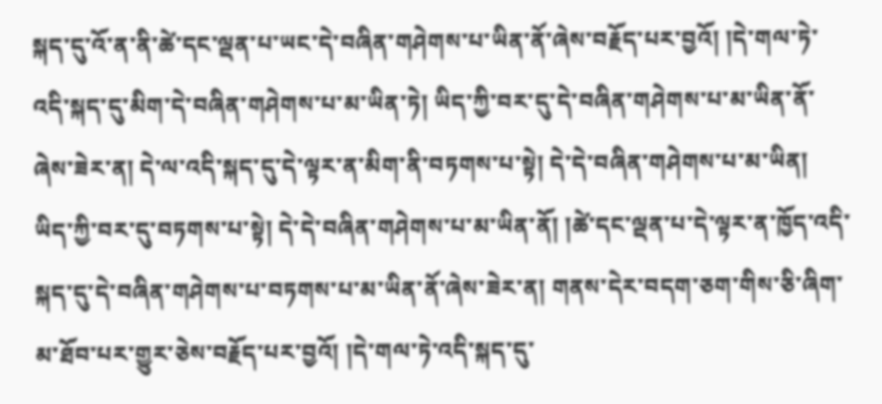སྐད་དུ་འོ་ན་ནི་ཚེ་དང་ལྡན་པ་ཡང་དེ་བཞིན་གཤེགས་པ་ཡིན་ནོ་ཞེས་བརྗོད་པར་བྱའོ། །དེ་གལ་ཏེ་འདི་སྐད་དུ་མིག་དེ་བཞིན་གཤེགས་པ་མ་ཡིན་ཏེ། ཡིད་ཀྱི་བར་དུ་དེ་བཞིན་གཤེགས་པ་མ་ཡིན་ནོ་ཞེས་ཟེར་ན། དེ་ལ་འདི་སྐད་དུ་དེ་ལྟར་ན་མིག་ནི་བཏགས་པ་སྟེ། དེ་དེ་བཞིན་གཤེགས་པ་མ་ཡིན། ཡིད་ཀྱི་བར་དུ་བཏགས་པ་སྟེ། དེ་དེ་བཞིན་གཤེགས་པ་མ་ཡིན་ནོ། །ཚེ་དང་ལྡན་པ་དེ་ལྟར་ན་ཁྱོད་འདི་སྐད་དུ་དེ་བཞིན་གཤེགས་པ་བཏགས་པ་མ་ཡིན་ནོ་ཞེས་ཟེར་ན། གནས་དེར་བདག་ཅག་གིས་ཅི་ཞིག་མ་ཐོབ་པར་གྱུར་ཅེས་བརྗོད་པར་བྱའོ། །དེ་གལ་ཏེ་འདི་སྐད་དུ་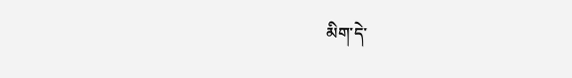མིག་དེ་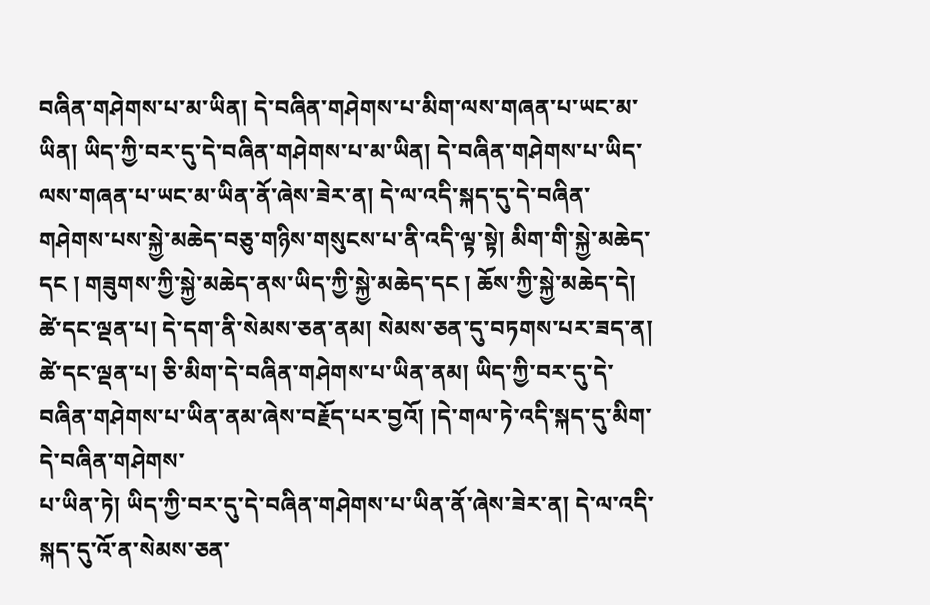བཞིན་གཤེགས་པ་མ་ཡིན། དེ་བཞིན་གཤེགས་པ་མིག་ལས་གཞན་པ་ཡང་མ་ཡིན། ཡིད་ཀྱི་བར་དུ་དེ་བཞིན་གཤེགས་པ་མ་ཡིན། དེ་བཞིན་གཤེགས་པ་ཡིད་ལས་གཞན་པ་ཡང་མ་ཡིན་ནོ་ཞེས་ཟེར་ན། དེ་ལ་འདི་སྐད་དུ་དེ་བཞིན་གཤེགས་པས་སྐྱེ་མཆེད་བཅུ་གཉིས་གསུངས་པ་ནི་འདི་ལྟ་སྟེ། མིག་གི་སྐྱེ་མཆེད་དང ། གཟུགས་ཀྱི་སྐྱེ་མཆེད་ནས་ཡིད་ཀྱི་སྐྱེ་མཆེད་དང ། ཆོས་ཀྱི་སྐྱེ་མཆེད་དེ། ཚེ་དང་ལྡན་པ། དེ་དག་ནི་སེམས་ཅན་ནམ། སེམས་ཅན་དུ་བཏགས་པར་ཟད་ན། ཚེ་དང་ལྡན་པ། ཅི་མིག་དེ་བཞིན་གཤེགས་པ་ཡིན་ནམ། ཡིད་ཀྱི་བར་དུ་དེ་བཞིན་གཤེགས་པ་ཡིན་ནམ་ཞེས་བརྗོད་པར་བྱའོ། །དེ་གལ་ཏེ་འདི་སྐད་དུ་མིག་དེ་བཞིན་གཤེགས་
པ་ཡིན་ཏེ། ཡིད་ཀྱི་བར་དུ་དེ་བཞིན་གཤེགས་པ་ཡིན་ནོ་ཞེས་ཟེར་ན། དེ་ལ་འདི་སྐད་དུ་འོ་ན་སེམས་ཅན་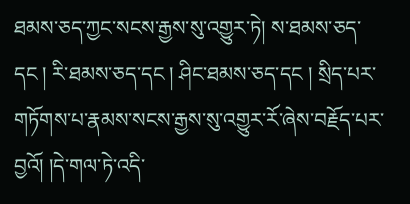ཐམས་ཅད་ཀྱང་སངས་རྒྱས་སུ་འགྱུར་ཏེ། ས་ཐམས་ཅད་དང ། རི་ཐམས་ཅད་དང ། ཤིང་ཐམས་ཅད་དང ། སྲིད་པར་གཏོགས་པ་རྣམས་སངས་རྒྱས་སུ་འགྱུར་རོ་ཞེས་བརྗོད་པར་བྱའོ། །དེ་གལ་ཏེ་འདི་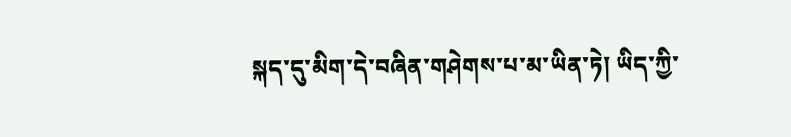སྐད་དུ་མིག་དེ་བཞིན་གཤེགས་པ་མ་ཡིན་ཏེ། ཡིད་ཀྱི་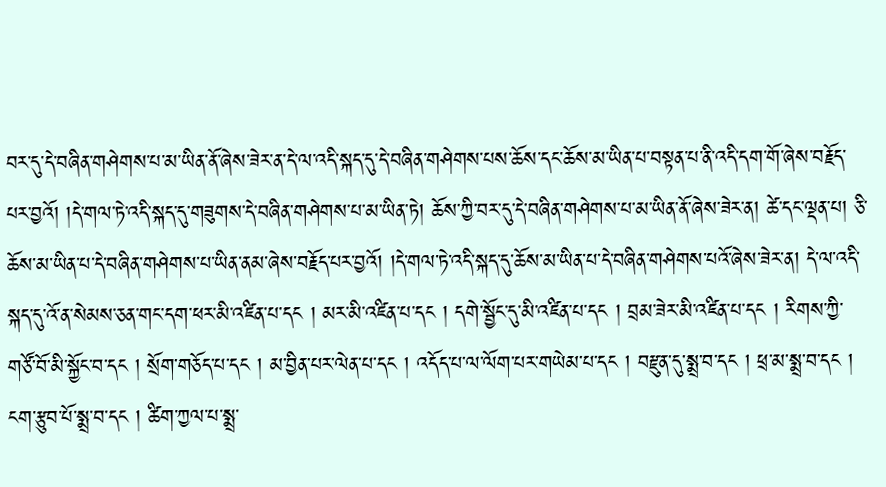བར་དུ་དེ་བཞིན་གཤེགས་པ་མ་ཡིན་ནོ་ཞེས་ཟེར་ན་དེ་ལ་འདི་སྐད་དུ་དེ་བཞིན་གཤེགས་པས་ཆོས་དང་ཆོས་མ་ཡིན་པ་བསྟན་པ་ནི་འདི་དག་གོ་ཞེས་བརྗོད་པར་བྱའོ། །དེ་གལ་ཏེ་འདི་སྐད་དུ་གཟུགས་དེ་བཞིན་གཤེགས་པ་མ་ཡིན་ཏེ། ཆོས་ཀྱི་བར་དུ་དེ་བཞིན་གཤེགས་པ་མ་ཡིན་ནོ་ཞེས་ཟེར་ན། ཚེ་དང་ལྡན་པ། ཅི་ཆོས་མ་ཡིན་པ་དེ་བཞིན་གཤེགས་པ་ཡིན་ནམ་ཞེས་བརྗོད་པར་བྱའོ། །དེ་གལ་ཏེ་འདི་སྐད་དུ་ཆོས་མ་ཡིན་པ་དེ་བཞིན་གཤེགས་པའོ་ཞེས་ཟེར་ན། དེ་ལ་འདི་སྐད་དུ་འོ་ན་སེམས་ཅན་གང་དག་ཕར་མི་འཛིན་པ་དང ། མར་མི་འཛིན་པ་དང ། དགེ་སྦྱོང་དུ་མི་འཛིན་པ་དང ། བྲམ་ཟེར་མི་འཛིན་པ་དང ། རིགས་ཀྱི་གཙོ་བོ་མི་སྐྱོང་བ་དང ། སྲོག་གཅོད་པ་དང ། མ་བྱིན་པར་ལེན་པ་དང ། འདོད་པ་ལ་ལོག་པར་གཡེམ་པ་དང ། བརྫུན་དུ་སྨྲ་བ་དང ། ཕྲ་མ་སྨྲ་བ་དང ། ངག་རྩུབ་པོ་སྨྲ་བ་དང ། ཚིག་ཀྱལ་པ་སྨྲ་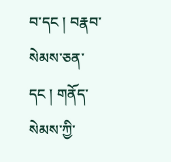བ་དང ། བརྣབ་སེམས་ཅན་དང ། གནོད་སེམས་ཀྱི་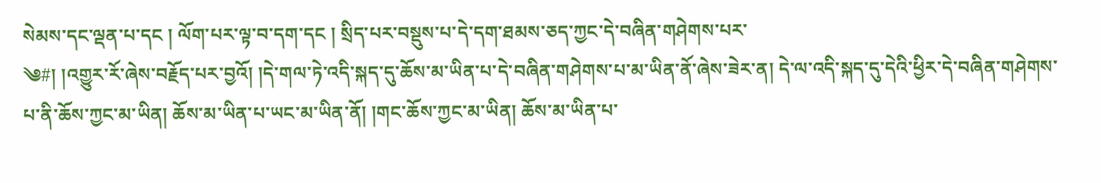སེམས་དང་ལྡན་པ་དང ། ལོག་པར་ལྟ་བ་དག་དང ། སྲིད་པར་བསྡུས་པ་དེ་དག་ཐམས་ཅད་ཀྱང་དེ་བཞིན་གཤེགས་པར་
༄#། །འགྱུར་རོ་ཞེས་བརྗོད་པར་བྱའོ། །དེ་གལ་ཏེ་འདི་སྐད་དུ་ཆོས་མ་ཡིན་པ་དེ་བཞིན་གཤེགས་པ་མ་ཡིན་ནོ་ཞེས་ཟེར་ན། དེ་ལ་འདི་སྐད་དུ་དེའི་ཕྱིར་དེ་བཞིན་གཤེགས་པ་ནི་ཆོས་ཀྱང་མ་ཡིན། ཆོས་མ་ཡིན་པ་ཡང་མ་ཡིན་ནོ། །གང་ཆོས་ཀྱང་མ་ཡིན། ཆོས་མ་ཡིན་པ་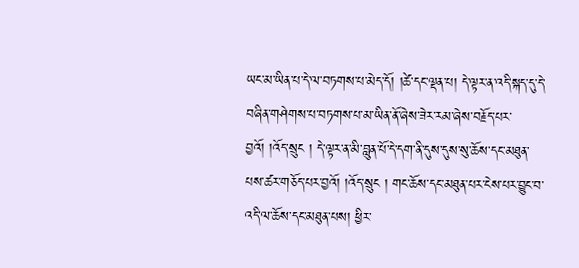ཡང་མ་ཡིན་པ་དེ་ལ་བཏགས་པ་མེད་དོ། །ཚེ་དང་ལྡན་པ། དེ་ལྟར་ན་འདི་སྐད་དུ་དེ་བཞིན་གཤེགས་པ་བཏགས་པ་མ་ཡིན་ནོ་ཞེས་ཟེར་རམ་ཞེས་བརྗོད་པར་བྱའོ། །འོད་སྲུང ། དེ་ལྟར་ན་མི་བླུན་པོ་དེ་དག་ནི་དུས་དུས་སུ་ཆོས་དང་མཐུན་པས་ཚར་གཅོད་པར་བྱའོ། །འོད་སྲུང ། གང་ཆོས་དང་མཐུན་པར་ངེས་པར་བྱུང་བ་འདི་ལ་ཆོས་དང་མཐུན་པས། ཕྱིར་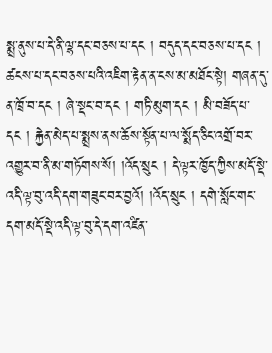སྨྲ་ནུས་པ་དེ་ནི་ལྷ་དང་བཅས་པ་དང ། བདུད་དང་བཅས་པ་དང ། ཚངས་པ་དང་བཅས་པའི་འཇིག་རྟེན་ན་ངས་མ་མཐོང་སྟེ། གཞན་དུ་ན་ཁྲོ་བ་དང ། ཞེ་སྡང་བ་དང ། གཏི་མུག་དང ། མི་བཟོད་པ་དང ། རྐྱེན་མེད་པ་སྨྲས་ནས་ཆོས་སྟོན་པ་ལ་སྨོད་ཅིང་འགྲོ་བར་འགྱུར་བ་ནི་མ་གཏོགས་སོ། །འོད་སྲུང ། དེ་ལྟར་ཁྱོད་ཀྱིས་མདོ་སྡེ་འདི་ལྟ་བུ་འདི་དག་གཟུང་བར་བྱའོ། །འོད་སྲུང ། དགེ་སློང་གང་དག་མདོ་སྡེ་འདི་ལྟ་བུ་དེ་དག་འཛིན་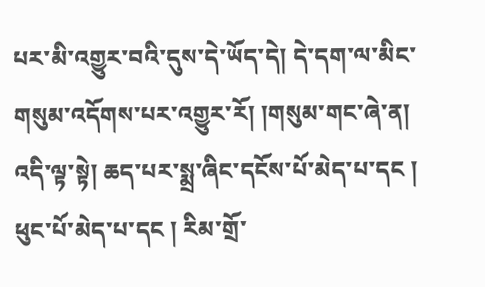པར་མི་འགྱུར་བའི་དུས་དེ་ཡོད་དེ། དེ་དག་ལ་མིང་གསུམ་འདོགས་པར་འགྱུར་རོ། །གསུམ་གང་ཞེ་ན། འདི་ལྟ་སྟེ། ཆད་པར་སྨྲ་ཞིང་དངོས་པོ་མེད་པ་དང ། ཕུང་པོ་མེད་པ་དང ། རིམ་གྲོ་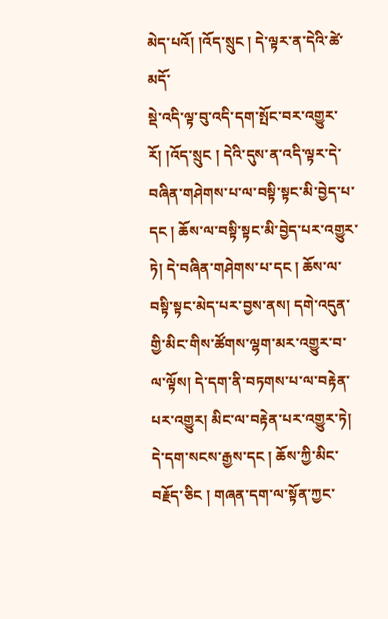མེད་པའོ། །འོད་སྲུང ། དེ་ལྟར་ན་དེའི་ཚེ་མདོ་
སྡེ་འདི་ལྟ་བུ་འདི་དག་སྤོང་བར་འགྱུར་རོ། །འོད་སྲུང ། དེའི་དུས་ན་འདི་ལྟར་དེ་བཞིན་གཤེགས་པ་ལ་བསྟི་སྟང་མི་བྱེད་པ་དང ། ཆོས་ལ་བསྟི་སྟང་མི་བྱེད་པར་འགྱུར་ཏེ། དེ་བཞིན་གཤེགས་པ་དང ། ཆོས་ལ་བསྟི་སྟང་མེད་པར་བྱས་ནས། དགེ་འདུན་གྱི་མིང་གིས་ཚོགས་ལྷག་མར་འགྱུར་བ་ལ་ལྟོས། དེ་དག་ནི་བཏགས་པ་ལ་བརྟེན་པར་འགྱུར། མིང་ལ་བརྟེན་པར་འགྱུར་ཏེ། དེ་དག་སངས་རྒྱས་དང ། ཆོས་ཀྱི་མིང་བརྗོད་ཅིང ། གཞན་དག་ལ་སྟོན་ཀྱང་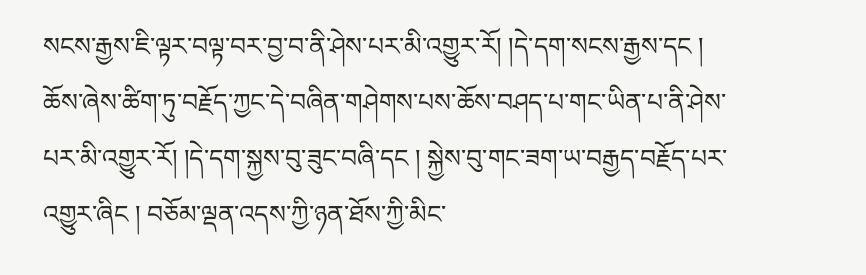སངས་རྒྱས་ཇི་ལྟར་བལྟ་བར་བྱ་བ་ནི་ཤེས་པར་མི་འགྱུར་རོ། །དེ་དག་སངས་རྒྱས་དང ། ཆོས་ཞེས་ཚིག་ཏུ་བརྗོད་ཀྱང་དེ་བཞིན་གཤེགས་པས་ཆོས་བཤད་པ་གང་ཡིན་པ་ནི་ཤེས་པར་མི་འགྱུར་རོ། །དེ་དག་སྐྱས་བུ་ཟུང་བཞི་དང ། སྐྱེས་བུ་གང་ཟག་ཡ་བརྒྱད་བརྗོད་པར་འགྱུར་ཞིང ། བཅོམ་ལྡན་འདས་ཀྱི་ཉན་ཐོས་ཀྱི་མིང་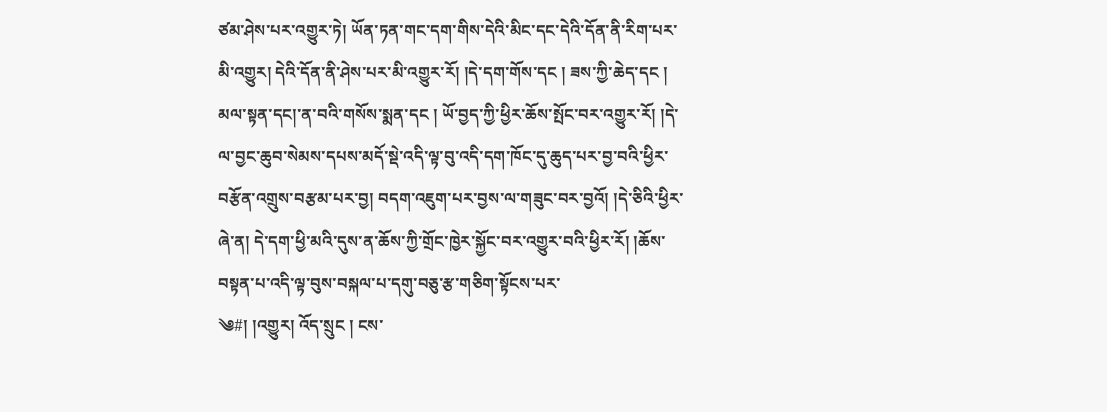ཙམ་ཤེས་པར་འགྱུར་ཏེ། ཡོན་ཏན་གང་དག་གིས་དེའི་མིང་དང་དེའི་དོན་ནི་རིག་པར་མི་འགྱུར། དེའི་དོན་ནི་ཤེས་པར་མི་འགྱུར་རོ། །དེ་དག་གོས་དང ། ཟས་ཀྱི་ཆེད་དང ། མལ་སྟན་དང།་ན་བའི་གསོས་སྨན་དང ། ཡོ་བྱད་ཀྱི་ཕྱིར་ཆོས་སྤོང་བར་འགྱུར་རོ། །དེ་ལ་བྱང་ཆུབ་སེམས་དཔས་མདོ་སྡེ་འདི་ལྟ་བུ་འདི་དག་ཁོང་དུ་ཆུད་པར་བྱ་བའི་ཕྱིར་བརྩོན་འགྲུས་བརྩམ་པར་བྱ། བདག་འཇུག་པར་བྱས་ལ་གཟུང་བར་བྱའོ། །དེ་ཅིའི་ཕྱིར་ཞེ་ན། དེ་དག་ཕྱི་མའི་དུས་ན་ཆོས་ཀྱི་གྲོང་ཁྱེར་སྐྱོང་བར་འགྱུར་བའི་ཕྱིར་རོ། །ཆོས་བསྟན་པ་འདི་ལྟ་བུས་བསྐལ་པ་དགུ་བཅུ་རྩ་གཅིག་སྟོངས་པར་
༄#། །འགྱུར། འོད་སྲུང ། ངས་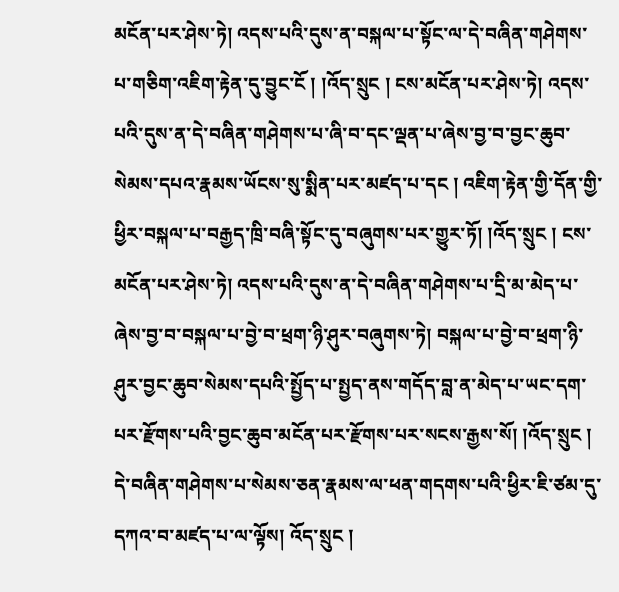མངོན་པར་ཤེས་ཏེ། འདས་པའི་དུས་ན་བསྐལ་པ་སྟོང་ལ་དེ་བཞིན་གཤེགས་པ་གཅིག་འཇིག་རྟེན་དུ་བྱུང་ངོ ། །འོད་སྲུང ། ངས་མངོན་པར་ཤེས་ཏེ། འདས་པའི་དུས་ན་དེ་བཞིན་གཤེགས་པ་ཞི་བ་དང་ལྡན་པ་ཞེས་བྱ་བ་བྱང་ཆུབ་སེམས་དཔའ་རྣམས་ཡོངས་སུ་སྨིན་པར་མཛད་པ་དང ། འཇིག་རྟེན་གྱི་དོན་གྱི་ཕྱིར་བསྐལ་པ་བརྒྱད་ཁྲི་བཞི་སྟོང་དུ་བཞུགས་པར་གྱུར་ཏོ། །འོད་སྲུང ། ངས་མངོན་པར་ཤེས་ཏེ། འདས་པའི་དུས་ན་དེ་བཞིན་གཤེགས་པ་དྲི་མ་མེད་པ་ཞེས་བྱ་བ་བསྐལ་པ་བྱེ་བ་ཕྲག་ཉི་ཤུར་བཞུགས་ཏེ། བསྐལ་པ་བྱེ་བ་ཕྲག་ཉི་ཤུར་བྱང་ཆུབ་སེམས་དཔའི་སྤྱོད་པ་སྤྱད་ནས་གདོད་བླ་ན་མེད་པ་ཡང་དག་པར་རྫོགས་པའི་བྱང་ཆུབ་མངོན་པར་རྫོགས་པར་སངས་རྒྱས་སོ། །འོད་སྲུང ། དེ་བཞིན་གཤེགས་པ་སེམས་ཅན་རྣམས་ལ་ཕན་གདགས་པའི་ཕྱིར་ཇི་ཙམ་དུ་དཀའ་བ་མཛད་པ་ལ་ལྟོས། འོད་སྲུང །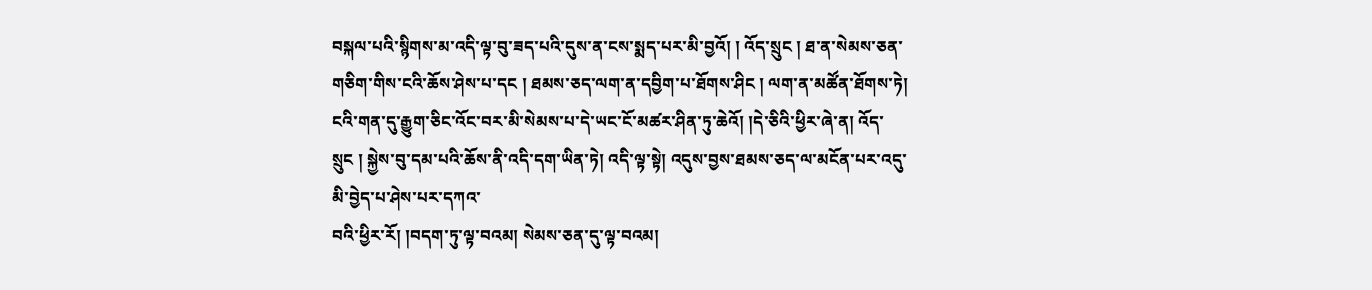བསྐལ་པའི་སྙིགས་མ་འདི་ལྟ་བུ་ཟད་པའི་དུས་ན་ངས་སྨད་པར་མི་བྱའོ། ། འོད་སྲུང ། ཐ་ན་སེམས་ཅན་གཅིག་གིས་ངའི་ཆོས་ཤེས་པ་དང ། ཐམས་ཅད་ལག་ན་དབྱིག་པ་ཐོགས་ཤིང ། ལག་ན་མཚོན་ཐོགས་ཏེ། ངའི་གན་དུ་རྒྱུག་ཅིང་འོང་བར་མི་སེམས་པ་དེ་ཡང་ངོ་མཚར་ཤིན་ཏུ་ཆེའོ། །དེ་ཅིའི་ཕྱིར་ཞེ་ན། འོད་སྲུང ། སྐྱེས་བུ་དམ་པའི་ཆོས་ནི་འདི་དག་ཡིན་ཏེ། འདི་ལྟ་སྟེ། འདུས་བྱས་ཐམས་ཅད་ལ་མངོན་པར་འདུ་མི་བྱེད་པ་ཤེས་པར་དཀའ་
བའི་ཕྱིར་རོ། །བདག་ཏུ་ལྟ་བའམ། སེམས་ཅན་དུ་ལྟ་བའམ།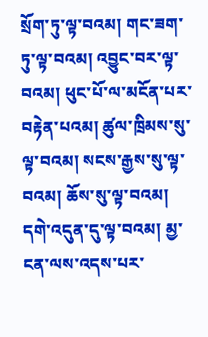སྲོག་ཏུ་ལྟ་བའམ། གང་ཟག་ཏུ་ལྟ་བའམ། འབྱུང་བར་ལྟ་བའམ། ཕུང་པོ་ལ་མངོན་པར་བརྟེན་པའམ། ཚུལ་ཁྲིམས་སུ་ལྟ་བའམ། སངས་རྒྱས་སུ་ལྟ་བའམ། ཆོས་སུ་ལྟ་བའམ། དགེ་འདུན་དུ་ལྟ་བའམ། མྱ་ངན་ལས་འདས་པར་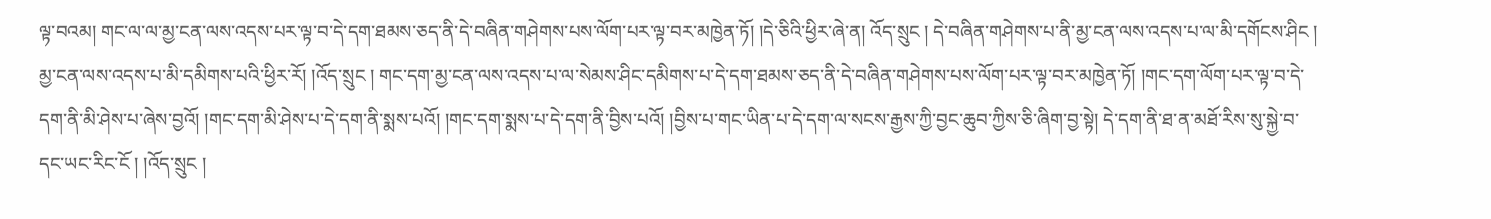ལྟ་བའམ། གང་ལ་ལ་མྱ་ངན་ལས་འདས་པར་ལྟ་བ་དེ་དག་ཐམས་ཅད་ནི་དེ་བཞིན་གཤེགས་པས་ལོག་པར་ལྟ་བར་མཁྱེན་ཏོ། །དེ་ཅིའི་ཕྱིར་ཞེ་ན། འོད་སྲུང ། དེ་བཞིན་གཤེགས་པ་ནི་མྱ་ངན་ལས་འདས་པ་ལ་མི་དགོངས་ཤིང ། མྱ་ངན་ལས་འདས་པ་མི་དམིགས་པའི་ཕྱིར་རོ། །འོད་སྲུང ། གང་དག་མྱ་ངན་ལས་འདས་པ་ལ་སེམས་ཤིང་དམིགས་པ་དེ་དག་ཐམས་ཅད་ནི་དེ་བཞིན་གཤེགས་པས་ལོག་པར་ལྟ་བར་མཁྱེན་ཏོ། །གང་དག་ལོག་པར་ལྟ་བ་དེ་དག་ནི་མི་ཤེས་པ་ཞེས་བྱའོ། །གང་དག་མི་ཤེས་པ་དེ་དག་ནི་སྨས་པའོ། །གང་དག་སྨས་པ་དེ་དག་ནི་བྱིས་པའོ། །བྱིས་པ་གང་ཡིན་པ་དེ་དག་ལ་སངས་རྒྱས་ཀྱི་བྱང་ཆུབ་ཀྱིས་ཅི་ཞིག་བྱ་སྟེ། དེ་དག་ནི་ཐ་ན་མཐོ་རིས་སུ་སྐྱེ་བ་དང་ཡང་རིང་ངོ ། །འོད་སྲུང །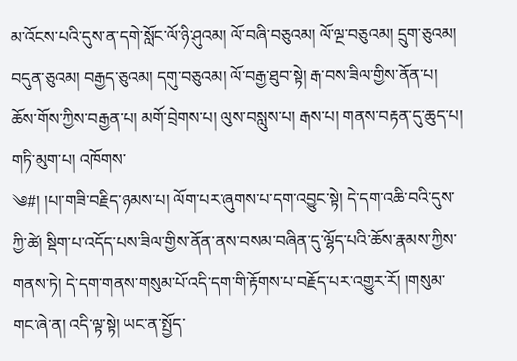མ་འོངས་པའི་དུས་ན་དགེ་སློང་ལོ་ཉི་ཤུའམ། ལོ་བཞི་བཅུའམ། ལོ་ལྔ་བཅུའམ། དྲུག་ཅུའམ། བདུན་ཅུའམ། བརྒྱད་ཅུའམ། དགུ་བཅུའམ། ལོ་བརྒྱ་ཐུབ་སྟེ། རྒ་བས་ཟིལ་གྱིས་ནོན་པ། ཆོས་གོས་ཀྱིས་བརྒྱན་པ། མགོ་བྲེགས་པ། ལུས་བསླུས་པ། རྒས་པ། གནས་བརྟན་དུ་ཆུད་པ། གཏི་མུག་པ། འཁོགས་
༄#། །པ།་གཟི་བརྗིད་ཉམས་པ། ལོག་པར་ཞུགས་པ་དག་འབྱུང་སྟེ། དེ་དག་འཆི་བའི་དུས་ཀྱི་ཚེ། སྡིག་པ་འདོད་པས་ཟིལ་གྱིས་ནོན་ནས་བསམ་བཞིན་དུ་ལྷོད་པའི་ཆོས་རྣམས་ཀྱིས་གནས་ཏེ། དེ་དག་གནས་གསུམ་པོ་འདི་དག་གི་རྟོགས་པ་བརྗོད་པར་འགྱུར་རོ། །གསུམ་གང་ཞེ་ན། འདི་ལྟ་སྟེ། ཡང་ན་སྤྱོད་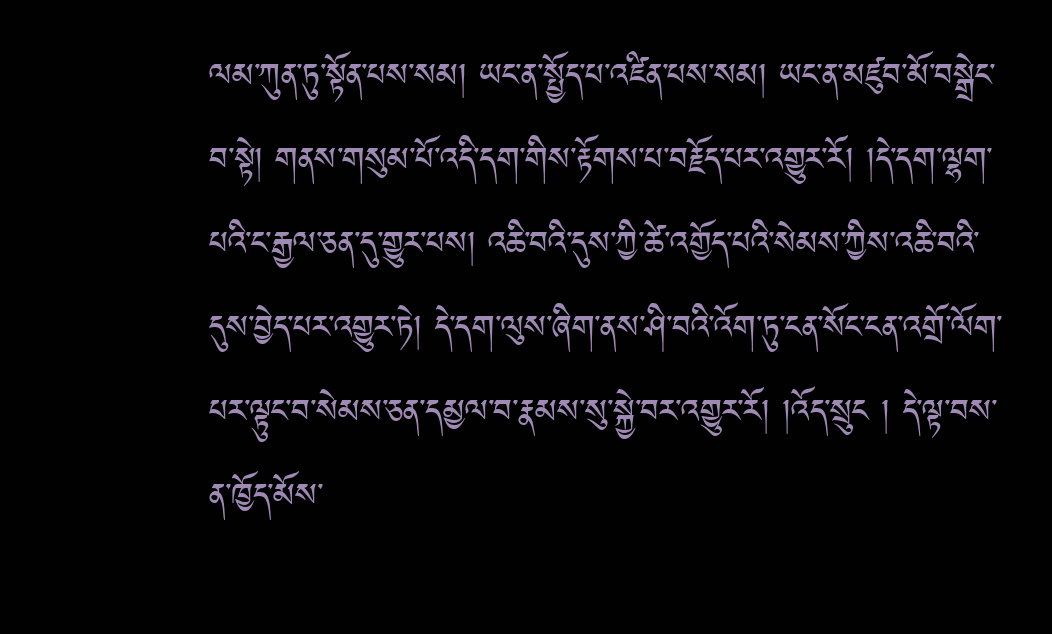ལམ་ཀུན་ཏུ་སྟོན་པས་སམ། ཡང་ན་སྤྱོད་པ་འཛིན་པས་སམ། ཡང་ན་མཛུབ་མོ་བསྒྲེང་བ་སྟེ། གནས་གསུམ་པོ་འདི་དག་གིས་རྟོགས་པ་བརྗོད་པར་འགྱུར་རོ། །དེ་དག་ལྷག་པའི་ང་རྒྱལ་ཅན་དུ་གྱུར་པས། འཆི་བའི་དུས་ཀྱི་ཚེ་འགྱོད་པའི་སེམས་ཀྱིས་འཆི་བའི་དུས་བྱེད་པར་འགྱུར་ཏེ། དེ་དག་ལུས་ཞིག་ནས་ཤི་བའི་འོག་ཏུ་ངན་སོང་ངན་འགྲོ་ལོག་པར་ལྟུང་བ་སེམས་ཅན་དམྱལ་བ་རྣམས་སུ་སྐྱེ་བར་འགྱུར་རོ། །འོད་སྲུང ། དེ་ལྟ་བས་ན་ཁྱོད་མོས་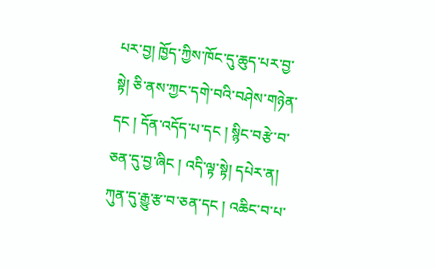པར་བྱ། ཁྱོད་ཀྱིས་ཁོང་དུ་ཆུད་པར་བྱ་སྟེ། ཅི་ནས་ཀྱང་དགེ་བའི་བཤེས་གཉེན་དང ། དོན་འདོད་པ་དང ། སྙིང་བརྩེ་བ་ཅན་དུ་བྱ་ཞིང ། འདི་ལྟ་སྟེ། དཔེར་ན། ཀུན་དུ་རྒྱུ་རྩ་བ་ཅན་དང ། འཆིང་བ་པ་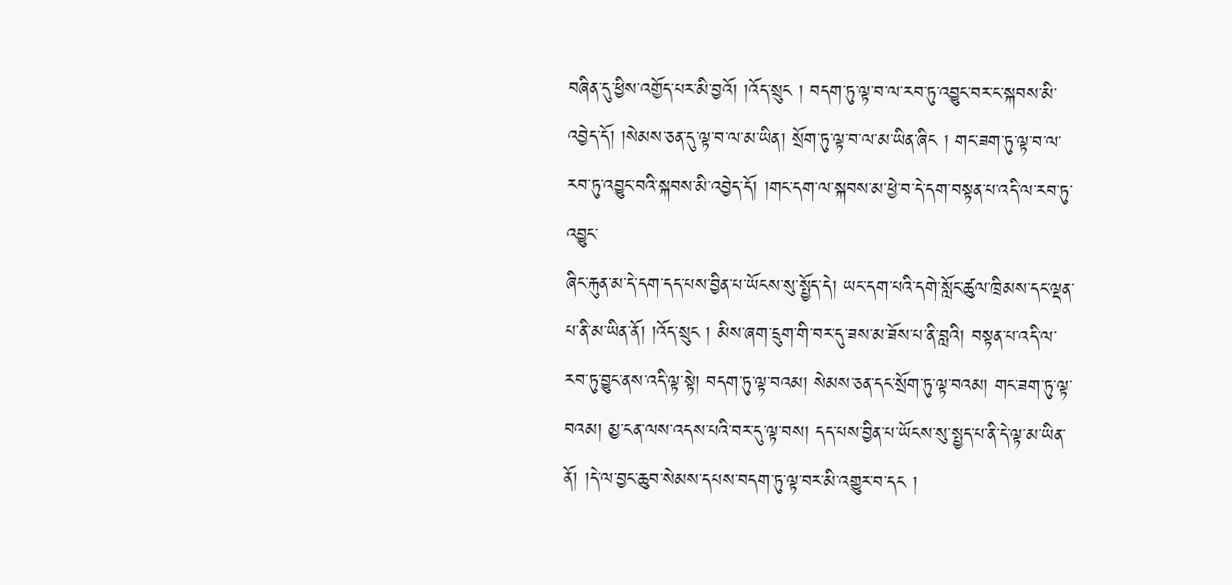བཞིན་དུ་ཕྱིས་འགྱོད་པར་མི་བྱའོ། །འོད་སྲུང ། བདག་ཏུ་ལྟ་བ་ལ་རབ་ཏུ་འབྱུང་བར་ང་སྐབས་མི་འབྱེད་དོ། །སེམས་ཅན་དུ་ལྟ་བ་ལ་མ་ཡིན། སྲོག་ཏུ་ལྟ་བ་ལ་མ་ཡིན་ཞིང ། གང་ཟག་ཏུ་ལྟ་བ་ལ་རབ་ཏུ་འབྱུང་བའི་སྐབས་མི་འབྱེད་དོ། །གང་དག་ལ་སྐབས་མ་ཕྱེ་བ་དེ་དག་བསྟན་པ་འདི་ལ་རབ་ཏུ་འབྱུང་
ཞིང་རྐུན་མ་དེ་དག་དད་པས་བྱིན་པ་ཡོངས་སུ་སྤྱོད་དེ། ཡང་དག་པའི་དགེ་སློང་ཚུལ་ཁྲིམས་དང་ལྡན་པ་ནི་མ་ཡིན་ནོ། །འོད་སྲུང ། མིས་ཞག་དྲུག་གི་བར་དུ་ཟས་མ་ཟོས་པ་ནི་བླའི། བསྟན་པ་འདི་ལ་རབ་ཏུ་བྱུང་ནས་འདི་ལྟ་སྟེ། བདག་ཏུ་ལྟ་བའམ། སེམས་ཅན་དང་སྲོག་ཏུ་ལྟ་བའམ། གང་ཟག་ཏུ་ལྟ་བའམ། མྱ་ངན་ལས་འདས་པའི་བར་དུ་ལྟ་བས། དད་པས་བྱིན་པ་ཡོངས་སུ་སྤྱད་པ་ནི་དེ་ལྟ་མ་ཡིན་ནོ། །དེ་ལ་བྱང་ཆུབ་སེམས་དཔས་བདག་ཏུ་ལྟ་བར་མི་འགྱུར་བ་དང །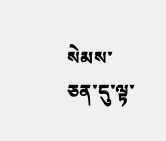སེམས་ཅན་དུ་ལྟ་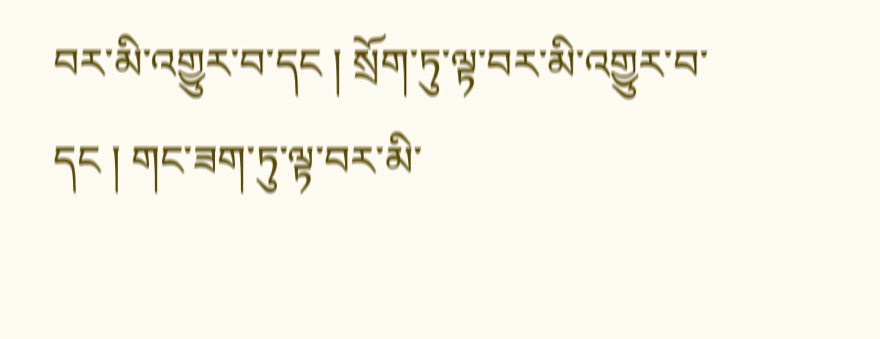བར་མི་འགྱུར་བ་དང ། སྲོག་ཏུ་ལྟ་བར་མི་འགྱུར་བ་དང ། གང་ཟག་ཏུ་ལྟ་བར་མི་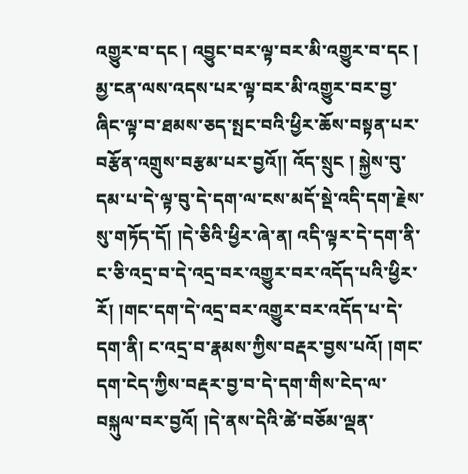འགྱུར་བ་དང ། འབྱུང་བར་ལྟ་བར་མི་འགྱུར་བ་དང ། མྱ་ངན་ལས་འདས་པར་ལྟ་བར་མི་འགྱུར་བར་བྱ་ཞིང་ལྟ་བ་ཐམས་ཅད་སྤང་བའི་ཕྱིར་ཆོས་བསྟན་པར་བརྩོན་འགྲུས་བརྩམ་པར་བྱའོ།། འོད་སྲུང ། སྐྱེས་བུ་དམ་པ་དེ་ལྟ་བུ་དེ་དག་ལ་ངས་མདོ་སྡེ་འདི་དག་རྗེས་སུ་གཏོད་དོ། །དེ་ཅིའི་ཕྱིར་ཞེ་ན། འདི་ལྟར་དེ་དག་ནི་ང་ཅི་འདྲ་བ་དེ་འདྲ་བར་འགྱུར་བར་འདོད་པའི་ཕྱིར་རོ། །གང་དག་དེ་འདྲ་བར་འགྱུར་བར་འདོད་པ་དེ་དག་ནི། ང་འདྲ་བ་རྣམས་ཀྱིས་བརྡར་བྱས་པའོ། །གང་དག་ངེད་ཀྱིས་བརྡར་བྱ་བ་དེ་དག་གིས་ངེད་ལ་བསྐུལ་བར་བྱའོ། །དེ་ནས་དེའི་ཚེ་བཅོམ་ལྡན་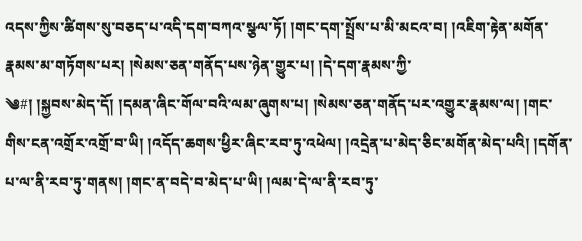འདས་ཀྱིས་ཚིགས་སུ་བཅད་པ་འདི་དག་བཀའ་སྩལ་ཏོ། །གང་དག་སྤྲོས་པ་མི་མངའ་བ། །འཇིག་རྟེན་མགོན་རྣམས་མ་གཏོགས་པར། །སེམས་ཅན་གནོད་པས་ཉེན་གྱུར་པ། །དེ་དག་རྣམས་ཀྱི་
༄#། །སྐྱབས་མེད་དོ། །དམན་ཞིང་གོལ་བའི་ལམ་ཞུགས་པ། །སེམས་ཅན་གནོད་པར་འགྱུར་རྣམས་ལ། །གང་གིས་ངན་འགྲོར་འགྲོ་བ་ཡི། །འདོད་ཆགས་ཕྱིར་ཞིང་རབ་ཏུ་འཕེལ། །འདྲེན་པ་མེད་ཅིང་མགོན་མེད་པའི། །དགོན་པ་ལ་ནི་རབ་ཏུ་གནས། །གང་ན་བདེ་བ་མེད་པ་ཡི། །ལམ་དེ་ལ་ནི་རབ་ཏུ་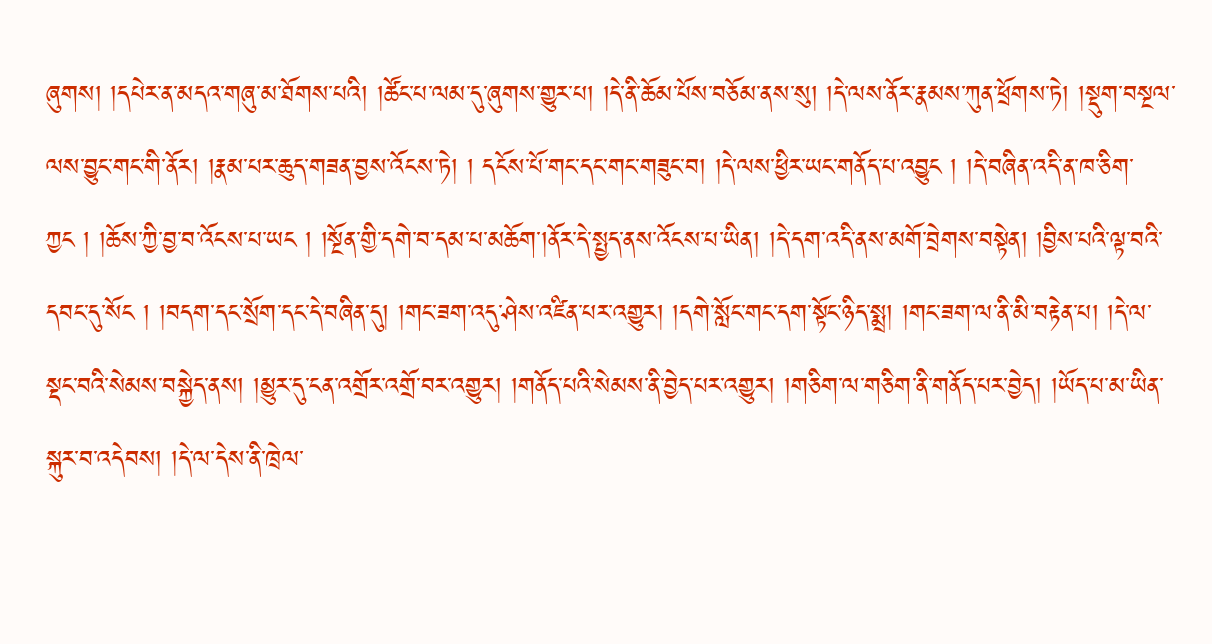ཞུགས། །དཔེར་ན་མདའ་གཞུ་མ་ཐོགས་པའི། །ཚོང་པ་ལམ་དུ་ཞུགས་གྱུར་པ། །དེ་ནི་ཆོམ་པོས་བཅོམ་ནས་སུ། །དེ་ལས་ནོར་རྣམས་ཀུན་ཕྲོགས་ཏེ། །སྡུག་བསྔལ་ལས་བྱུང་གང་གི་ནོར། །རྣམ་པར་ཆུད་གཟན་བྱས་འོངས་ཏེ། ། དངོས་པོ་གང་དང་གང་གཟུང་བ། །དེ་ལས་ཕྱིར་ཡང་གནོད་པ་འབྱུང ། །དེ་བཞིན་འདི་ན་ཁ་ཅིག་ཀྱང ། །ཆོས་ཀྱི་བྱ་བ་འོངས་པ་ཡང ། །སྔོན་གྱི་དགེ་བ་དམ་པ་མཆོག་།ནོར་དེ་སྤྱད་ནས་འོངས་པ་ཡིན། །དེ་དག་འདི་ནས་མགོ་བྲེགས་བསྟེན། །བྱིས་པའི་ལྟ་བའི་དབང་དུ་སོང ། །བདག་དང་སྲོག་དང་དེ་བཞིན་དུ། །གང་ཟག་འདུ་ཤེས་འཛིན་པར་འགྱུར། །དགེ་སློང་གང་དག་སྟོང་ཉིད་སྨྲ། །གང་ཟག་ལ་ནི་མི་བརྟེན་པ། །དེ་ལ་སྡང་བའི་སེམས་བསྐྱེད་ནས། །མྱུར་དུ་ངན་འགྲོར་འགྲོ་བར་འགྱུར། །གནོད་པའི་སེམས་ནི་བྱེད་པར་འགྱུར། །གཅིག་ལ་གཅིག་ནི་གནོད་པར་བྱེད། །ཡོད་པ་མ་ཡིན་སྐུར་བ་འདེབས། །དེ་ལ་དེས་ནི་ཁྲེལ་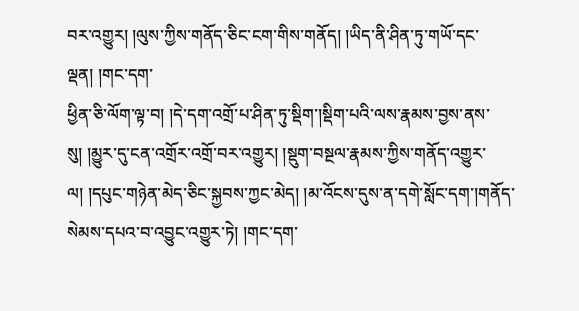བར་འགྱུར། །ལུས་ཀྱིས་གནོད་ཅིང་ངག་གིས་གནོད། །ཡིད་ནི་ཤིན་ཏུ་གཡོ་དང་ལྡན། །གང་དག་
ཕྱིན་ཅི་ལོག་ལྟ་བ། །དེ་དག་འགྲོ་པ་ཤིན་ཏུ་སྡིག་།སྡིག་པའི་ལས་རྣམས་བྱས་ནས་སུ། །མྱུར་དུ་ངན་འགྲོར་འགྲོ་བར་འགྱུར། །སྡུག་བསྔལ་རྣམས་ཀྱིས་གནོད་འགྱུར་ལ། །དཔུང་གཉེན་མེད་ཅིང་སྐྱབས་ཀྱང་མེད། །མ་འོངས་དུས་ན་དགེ་སློང་དག་།གནོད་སེམས་དཔའ་བ་འབྱུང་འགྱུར་ཏེ། །གང་དག་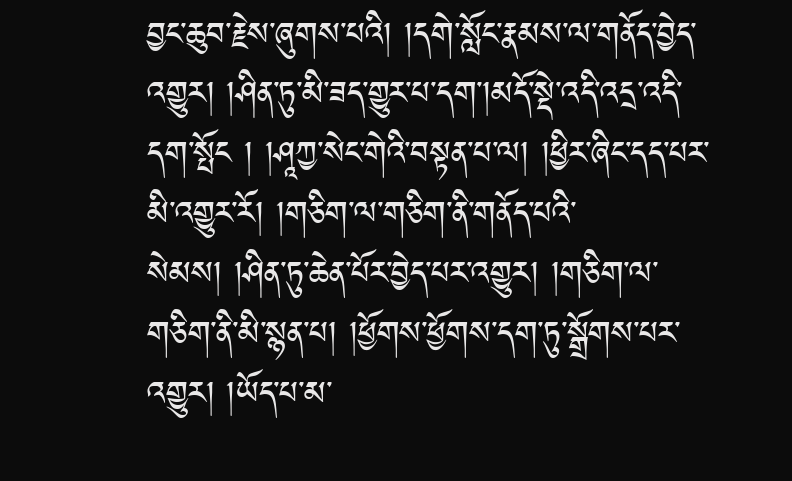བྱང་ཆུབ་རྗེས་ཞུགས་པའི། །དགེ་སློང་རྣམས་ལ་གནོད་བྱེད་འགྱུར། །ཤིན་ཏུ་མི་ཟད་གྱུར་པ་དག་།མདོ་སྡེ་འདི་འདྲ་འདི་དག་སྤོང ། །ཤཱཀྱ་སེང་གེའི་བསྟན་པ་ལ། །ཕྱིར་ཞིང་དད་པར་མི་འགྱུར་རོ། །གཅིག་ལ་གཅིག་ནི་གནོད་པའི་སེམས། །ཤིན་ཏུ་ཆེན་པོར་བྱེད་པར་འགྱུར། །གཅིག་ལ་གཅིག་ནི་མི་སྙན་པ། །ཕྱོགས་ཕྱོགས་དག་ཏུ་སྒྲོགས་པར་འགྱུར། །ཡོད་པ་མ་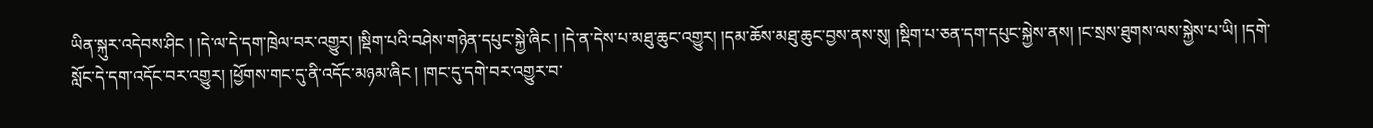ཡིན་སྐུར་འདེབས་ཤིང ། །དེ་ལ་དེ་དག་ཁྲེལ་བར་འགྱུར། །སྡིག་པའི་བཤེས་གཉེན་དཔུང་སྐྱེ་ཞིང ། །དེ་ན་དེས་པ་མཐུ་ཆུང་འགྱུར། །དམ་ཆོས་མཐུ་ཆུང་བྱས་ནས་སུ། །སྡིག་པ་ཅན་དག་དཔུང་སྐྱེས་ནས། །ང་སྲས་ཐུགས་ལས་སྐྱེས་པ་ཡི། །དགེ་སློང་དེ་དག་འདོང་བར་འགྱུར། །ཕྱོགས་གང་དུ་ནི་འདོང་མཉམ་ཞིང ། །གང་དུ་དགེ་བར་འགྱུར་བ་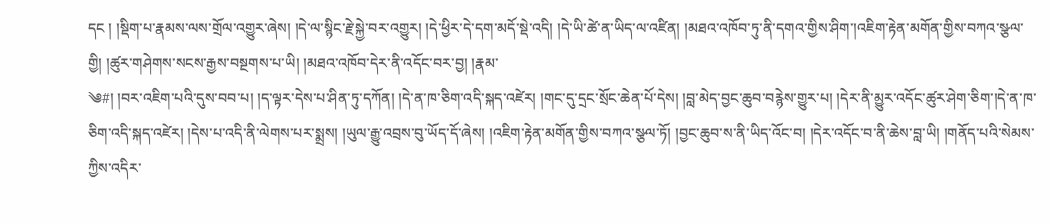དང ། །སྡིག་པ་རྣམས་ལས་གྲོལ་འགྱུར་ཞེས། །དེ་ལ་སྙིང་རྗེ་སྐྱེ་བར་འགྱུར། །དེ་ཕྱིར་དེ་དག་མདོ་སྡེ་འདི། །དེ་ཡི་ཚེ་ན་ཡིད་ལ་འཛིན། །མཐའ་འཁོབ་ཏུ་ནི་དགའ་གྱིས་ཤིག་།འཇིག་རྟེན་མགོན་གྱིས་བཀའ་སྩལ་གྱི། །ཚུར་གཤེགས་སངས་རྒྱས་བསྔགས་པ་ཡི། །མཐའ་འཁོབ་དེར་ནི་འདོང་བར་བྱ། །རྣམ་
༄#། །བར་འཇིག་པའི་དུས་བབ་པ། །ད་ལྟར་དེས་པ་ཤིན་ཏུ་དཀོན། །དེ་ན་ཁ་ཅིག་འདི་སྐད་འཛེར། །གང་དུ་དྲང་སྲོང་ཆེན་པོ་དེས། །བླ་མེད་བྱང་ཆུབ་བརྙེས་གྱུར་པ། །དེར་ནི་མྱུར་འདོང་ཚུར་ཤེག་ཅིག་།དེ་ན་ཁ་ཅིག་འདི་སྐད་འཛེར། །དེས་པ་འདི་ནི་ལེགས་པར་སྨྲས། །ཡུལ་རྒྱུ་འབྲས་བུ་ཡོད་དོ་ཞེས། །འཇིག་རྟེན་མགོན་གྱིས་བཀའ་སྩལ་ཏོ། །བྱང་ཆུབ་ས་ནི་ཡིད་འོང་བ། །དེར་འདོང་བ་ནི་ཆེས་བླ་ཡི། །གནོད་པའི་སེམས་ཀྱིས་འདིར་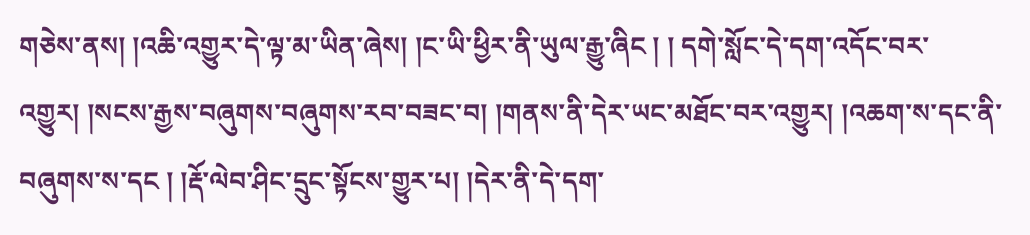གཅེས་ནས། །འཆི་འགྱུར་དེ་ལྟ་མ་ཡིན་ཞེས། །ང་ཡི་ཕྱིར་ནི་ཡུལ་རྒྱུ་ཞིང ། ། དགེ་སློང་དེ་དག་འདོང་བར་འགྱུར། །སངས་རྒྱས་བཞུགས་བཞུགས་རབ་བཟང་བ། །གནས་ནི་དེར་ཡང་མཐོང་བར་འགྱུར། །འཆག་ས་དང་ནི་བཞུགས་ས་དང ། །རྡོ་ལེབ་ཤིང་དྲུང་སྟོངས་གྱུར་པ། །དེར་ནི་དེ་དག་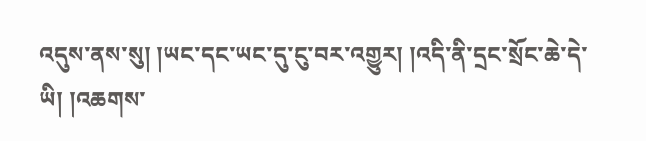འདུས་ནས་སུ། །ཡང་དང་ཡང་དུ་ངུ་བར་འགྱུར། །འདི་ནི་དྲང་སྲོང་ཆེ་དེ་ཡི། །འཆགས་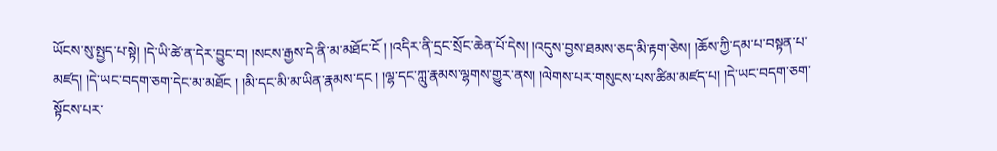ཡོངས་སུ་སྤྱད་པ་སྟེ། །དེ་ཡི་ཚེ་ན་དེར་བྱུང་བ། །སངས་རྒྱས་དེ་ནི་མ་མཐོང་ངོ ། །འདིར་ནི་དྲང་སྲོང་ཆེན་པོ་དེས། །འདུས་བྱས་ཐམས་ཅད་མི་རྟག་ཅེས། །ཆོས་ཀྱི་དམ་པ་བསྟན་པ་མཛད། །དེ་ཡང་བདག་ཅག་དེང་མ་མཐོང ། །མི་དང་མི་མ་ཡིན་རྣམས་དང ། །ལྷ་དང་ཀླུ་རྣམས་ལྷགས་གྱུར་ནས། །ལེགས་པར་གསུངས་པས་ཚིམ་མཛད་པ། །དེ་ཡང་བདག་ཅག་སྟོངས་པར་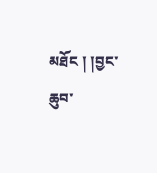མཐོང ། །བྱང་ཆུབ་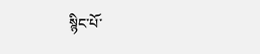སྙིང་པོ་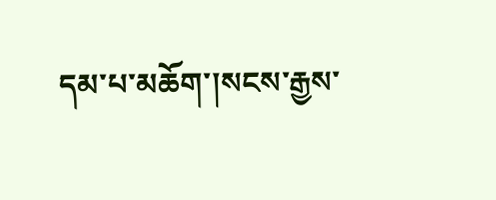དམ་པ་མཆོག་།སངས་རྒྱས་